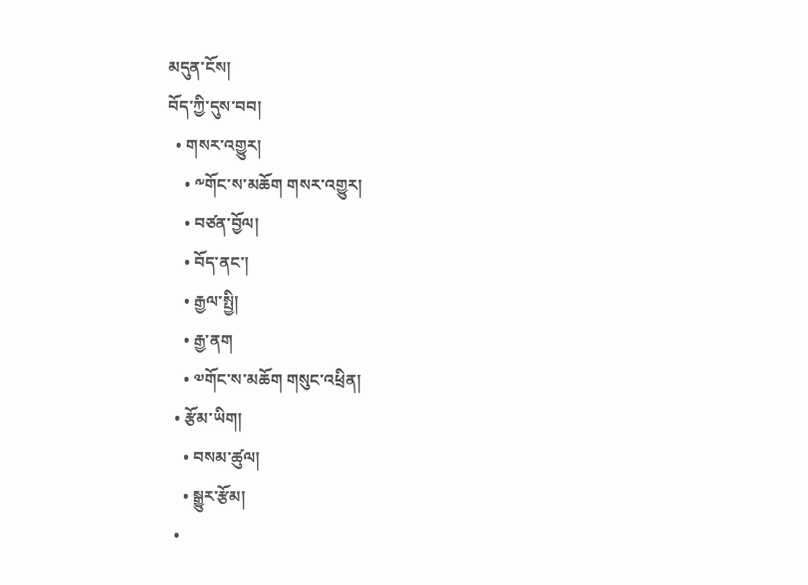མདུན་ངོས།
བོད་ཀྱི་དུས་བབ།
  • གསར་འགྱུར།
    • ༸གོང་ས་མཆོག གསར་འགྱུར།
    • བཙན་བྱོལ།
    • བོད་ནང་།
    • རྒྱལ་སྤྱི།
    • རྒྱ་ནག
    • ༧གོང་ས་མཆོག གསུང་འཕྲིན།
  • རྩོམ་ཡིག།
    • བསམ་ཚུལ།
    • སྒྱུར་རྩོམ།
  •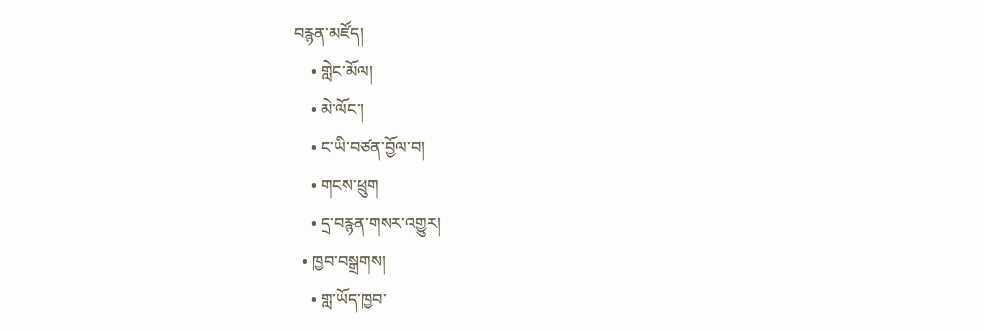བརྙན་མཛོད།
    • གླེང་མོལ།
    • མེ་ལོང་།
    • ང་ཡི་བཙན་བྱོལ་བ།
    • གངས་ཕྲུག
    • དྲ་བརྙན་གསར་འགྱུར།
  • ཁྱབ་བསྒྲགས།
    • གླ་ཡོད་ཁྱབ་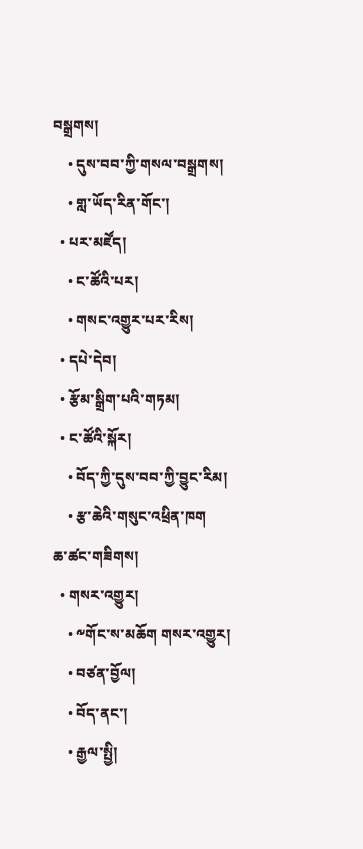བསྒྲགས།
    • དུས་བབ་ཀྱི་གསལ་བསྒྲགས།
    • གླ་ཡོད་རིན་གོང་།
  • པར་མཛོད།
    • ང་ཚོའི་པར།
    • གསང་འགྱུར་པར་རིས།
  • དཔེ་དེབ།
  • རྩོམ་སྒྲིག་པའི་གཏམ།
  • ང་ཚོའི་སྐོར།
    • བོད་ཀྱི་དུས་བབ་ཀྱི་བྱུང་རིམ།
    • རྩ་ཆེའི་གསུང་འཕྲིན་ཁག
ཆ་ཚང་གཟིགས།
  • གསར་འགྱུར།
    • ༸གོང་ས་མཆོག གསར་འགྱུར།
    • བཙན་བྱོལ།
    • བོད་ནང་།
    • རྒྱལ་སྤྱི།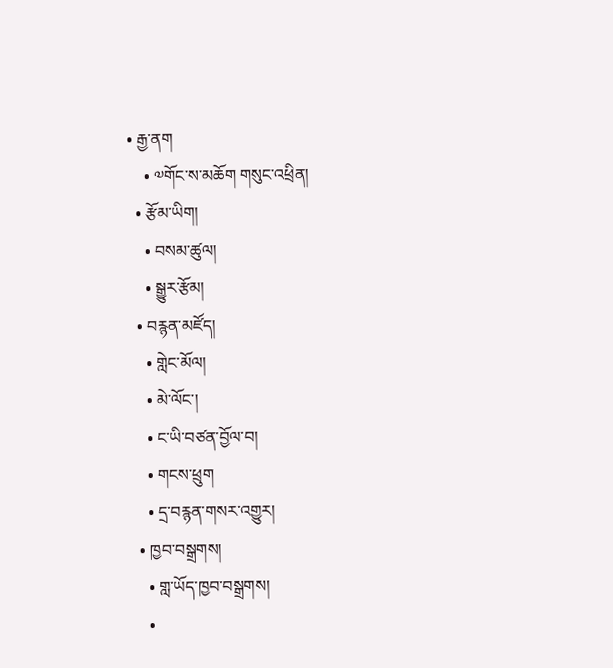• རྒྱ་ནག
    • ༧གོང་ས་མཆོག གསུང་འཕྲིན།
  • རྩོམ་ཡིག།
    • བསམ་ཚུལ།
    • སྒྱུར་རྩོམ།
  • བརྙན་མཛོད།
    • གླེང་མོལ།
    • མེ་ལོང་།
    • ང་ཡི་བཙན་བྱོལ་བ།
    • གངས་ཕྲུག
    • དྲ་བརྙན་གསར་འགྱུར།
  • ཁྱབ་བསྒྲགས།
    • གླ་ཡོད་ཁྱབ་བསྒྲགས།
    •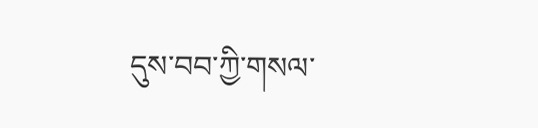དུས་བབ་ཀྱི་གསལ་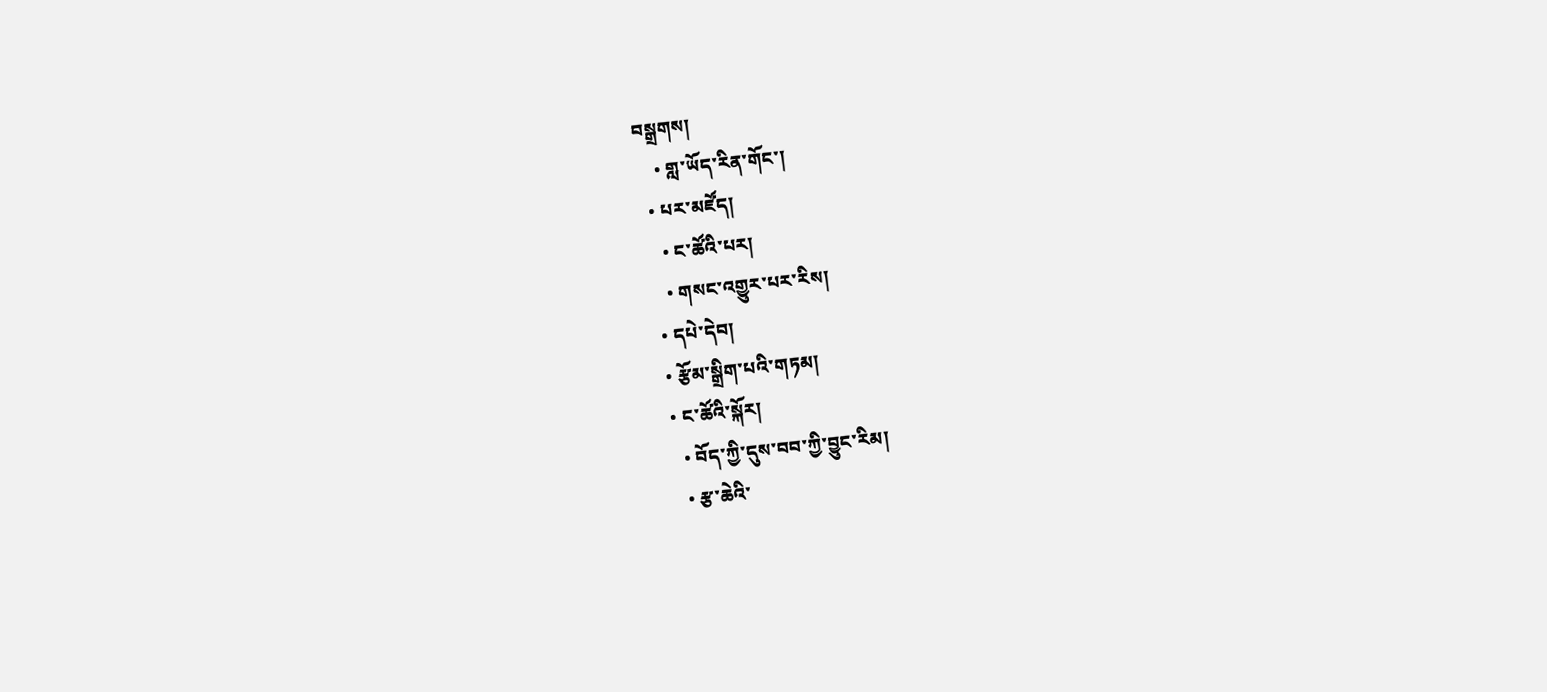བསྒྲགས།
    • གླ་ཡོད་རིན་གོང་།
  • པར་མཛོད།
    • ང་ཚོའི་པར།
    • གསང་འགྱུར་པར་རིས།
  • དཔེ་དེབ།
  • རྩོམ་སྒྲིག་པའི་གཏམ།
  • ང་ཚོའི་སྐོར།
    • བོད་ཀྱི་དུས་བབ་ཀྱི་བྱུང་རིམ།
    • རྩ་ཆེའི་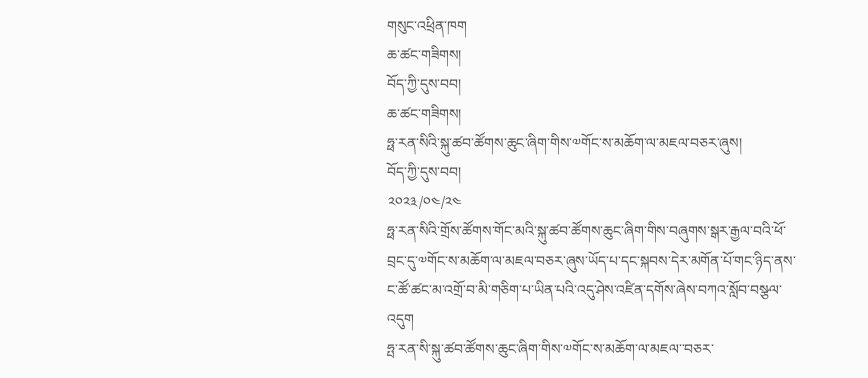གསུང་འཕྲིན་ཁག
ཆ་ཚང་གཟིགས།
བོད་ཀྱི་དུས་བབ།
ཆ་ཚང་གཟིགས།
ཧྥ་རན་སིའི་སྐུ་ཚབ་ཚོགས་ཆུང་ཞིག་གིས་༧གོང་ས་མཆོག་ལ་མཇལ་བཅར་ཞུས།
བོད་ཀྱི་དུས་བབ།
༢༠༢༣/༠༤/༢༤
ཧྥ་རན་སིའི་གྲོས་ཚོགས་གོང་མའི་སྐུ་ཚབ་ཚོགས་ཆུང་ཞིག་གིས་བཞུགས་སྒར་རྒྱལ་བའི་ཕོ་བྲང་དུ་༧གོང་ས་མཆོག་ལ་མཇལ་བཅར་ཞུས་ཡོད་པ་དང་སྐབས་དེར་མགོན་པོ་གང་ཉིད་ནས་ང་ཚོ་ཚང་མ་འགྲོ་བ་མི་གཅིག་པ་ཡིན་པའི་འདུ་ཤེས་འཛིན་དགོས་ཞེས་བཀའ་སློབ་བསྩལ་འདུག
ཧྤ་རན་སི་སྐུ་ཚབ་ཚོགས་ཆུང་ཞིག་གིས་༧གོང་ས་མཆོག་ལ་མཇལ་་བཅར་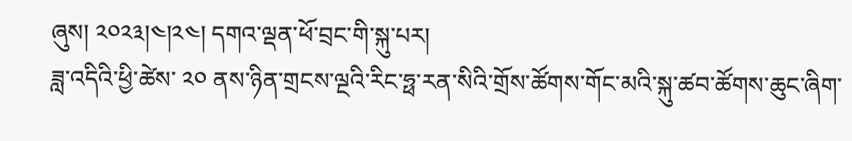ཞུས། ༢༠༢༣།༤།༢༤། དགའ་ལྡན་ཕོ་བྲང་གི་སྐུ་པར།
ཟླ་འདིའི་ཕྱི་ཚེས་ ༢༠ ནས་ཉིན་གྲངས་ལྔའི་རིང་ཧྥ་རན་སིའི་གྲོས་ཚོགས་གོང་མའི་སྐུ་ཚབ་ཚོགས་ཆུང་ཞིག་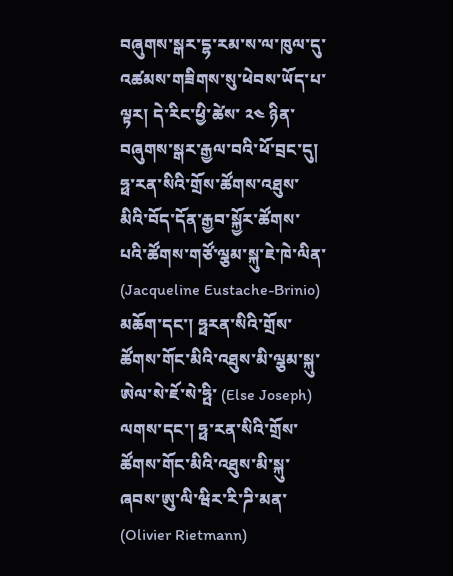བཞུགས་སྒར་དྷ་རམ་ས་ལ་ཁུལ་དུ་འཚམས་གཟིགས་སུ་ཕེབས་ཡོད་པ་ལྟར། དེ་རིང་ཕྱི་ཚེས་ ༢༤ ཉིན་བཞུགས་སྒར་རྒྱལ་བའི་ཕོ་བྲང་དུ། ཧྥ་རན་སིའི་གྲོས་ཚོགས་འཐུས་མིའི་བོད་དོན་རྒྱབ་སྐྱོར་ཚོགས་པའི་ཚོགས་གཙོ་ལྕམ་སྐུ་ཇེ་ཁེ་ལིན་ (Jacqueline Eustache-Brinio) མཆོག་དང་། ཧྥརན་སིའི་གྲོས་ཚོགས་གོང་མིའི་འཐུས་མི་ལྕམ་སྐུ་ཨེལ་སེ་ཇོ་སེ་ཧྤི་ (Else Joseph) ལགས་དང་། ཧྥ་རན་སིའི་གྲོས་ཚོགས་གོང་མིའི་འཐུས་མི་སྐུ་ཞབས་ཨུ་ལི་ཝིར་རི་ཌི་མན་ (Olivier Rietmann)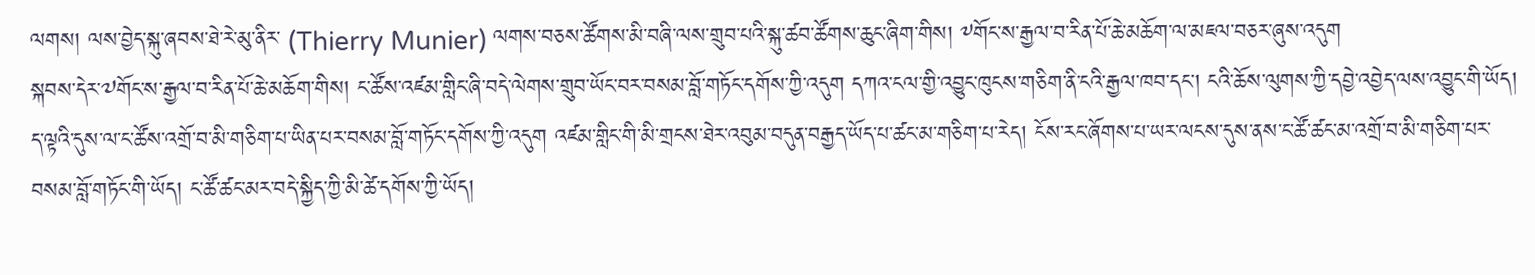ལགས། ལས་བྱེད་སྐུ་ཞབས་ཐེ་རེ་མུ་ནིར་ (Thierry Munier) ལགས་བཅས་ཚོགས་མི་བཞི་ལས་གྲུབ་པའི་སྐུ་ཚབ་ཚོགས་ཆུང་ཞིག་གིས། ༸གོང་ས་རྒྱལ་བ་རིན་པོ་ཆེ་མཆོག་ལ་མཇལ་བཅར་ཞུས་འདུག
སྐབས་དེར་༧གོང་ས་རྒྱལ་བ་རིན་པོ་ཆེ་མཆོག་གིས། ང་ཚོས་འཛམ་གླིང་ཞི་བདེ་ལེགས་གྲུབ་ཡོང་བར་བསམ་བློ་གཏོང་དགོས་ཀྱི་འདུག དཀའ་ངལ་གྱི་འབྱུང་ཁུངས་གཅིག་ནི་ངའི་རྒྱལ་ཁབ་དང་། ངའི་ཆོས་ལུགས་ཀྱི་དབྱེ་འབྱེད་ལས་འབྱུང་གི་ཡོད། ད་ལྟའི་དུས་ལ་ང་ཚོས་འགྲོ་བ་མི་གཅིག་པ་ཡིན་པར་བསམ་བློ་གཏོང་དགོས་ཀྱི་འདུག འཛམ་གླིང་གི་མི་གྲངས་ཐེར་འབུམ་བདུན་བརྒྱད་ཡོད་པ་ཚང་མ་གཅིག་པ་རེད། ངོས་རང་ཞོགས་པ་ཡར་ལངས་དུས་ནས་ང་ཚོ་ཚང་མ་འགྲོ་བ་མི་གཅིག་པར་བསམ་བློ་གཏོང་གི་ཡོད། ང་ཚོ་ཚང་མར་བདེ་སྐྱིད་ཀྱི་མི་ཚེ་དགོས་ཀྱི་ཡོད།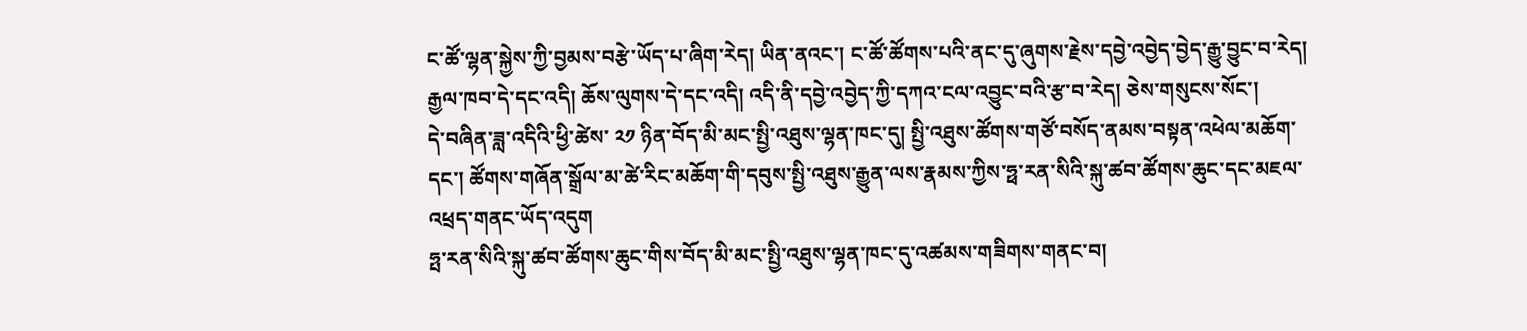ང་ཚོ་ལྷན་སྐྱེས་ཀྱི་བྱམས་བརྩེ་ཡོད་པ་ཞིག་རེད། ཡིན་ནའང་། ང་ཚོ་ཚོགས་པའི་ནང་དུ་ཞུགས་རྗེས་དབྱེ་འབྱེད་བྱེད་རྒྱུ་བྱུང་བ་རེད། རྒྱལ་ཁབ་དེ་དང་འདི། ཆོས་ལུགས་དེ་དང་འདི། འདི་ནི་དབྱེ་འབྱེད་ཀྱི་དཀའ་ངལ་འབྱུང་བའི་རྩ་བ་རེད། ཅེས་གསུངས་སོང་།
དེ་བཞིན་ཟླ་འདིའི་ཕྱི་ཚེས་ ༢༡ ཉིན་བོད་མི་མང་སྤྱི་འཐུས་ལྷན་ཁང་དུ། སྤྱི་འཐུས་ཚོགས་གཙོ་བསོད་ནམས་བསྟན་འཕེལ་མཆོག་དང་། ཚོགས་གཞོན་སྒྲོལ་མ་ཚེ་རིང་མཆོག་གི་དབུས་སྤྱི་འཐུས་རྒྱུན་ལས་རྣམས་ཀྱིས་ཧྥ་རན་སིའི་སྐུ་ཚབ་ཚོགས་ཆུང་དང་མཇལ་འཕྲད་གནང་ཡོད་འདུག
ཧྤ་རན་སིའི་སྐུ་ཚབ་ཚོགས་ཆུང་གིས་བོད་མི་མང་སྤྱི་འཐུས་ལྷན་ཁང་དུ་འཚམས་གཟིགས་གནང་བ།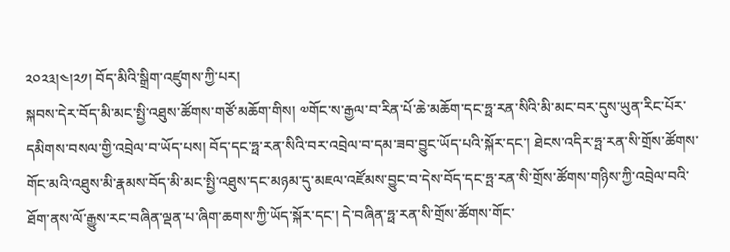༢༠༢༣།༤།༢༡། བོད་མིའི་སྒྲིག་འཛུགས་ཀྱི་པར།
སྐབས་དེར་བོད་མི་མང་སྤྱི་འཐུས་ཚོགས་གཙོ་མཆོག་གིས། ༧གོང་ས་རྒྱལ་བ་རིན་པོ་ཆེ་མཆོག་དང་ཧྥ་རན་སིའི་མི་མང་བར་དུས་ཡུན་རིང་པོར་དམིགས་བསལ་གྱི་འབྲེལ་བ་ཡོད་པས། བོད་དང་ཧྥ་རན་སིའི་བར་འབྲེལ་བ་དམ་ཟབ་བྱུང་ཡོད་པའི་སྐོར་དང་། ཐེངས་འདིར་ཧྤ་རན་སི་གྲོས་ཚོགས་གོང་མའི་འཐུས་མི་རྣམས་བོད་མི་མང་སྤྱི་འཐུས་དང་མཉམ་དུ་མཇལ་འཛོམས་བྱུང་བ་དེས་བོད་དང་ཧྤ་རན་སི་གྲོས་ཚོགས་གཉིས་ཀྱི་འབྲེལ་བའི་ཐོག་ནས་ལོ་རྒྱུས་རང་བཞིན་ལྡན་པ་ཞིག་ཆགས་ཀྱི་ཡོད་སྐོར་དང་། དེ་བཞིན་ཧྥ་རན་སི་གྲོས་ཚོགས་གོང་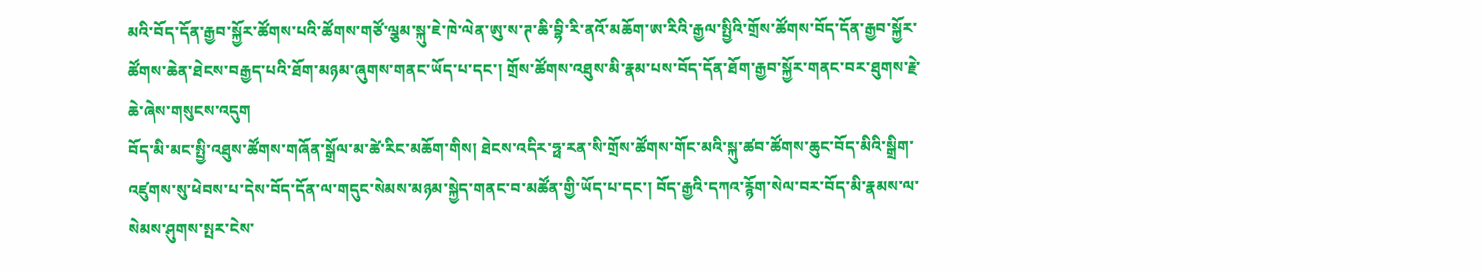མའི་བོད་དོན་རྒྱབ་སྐྱོར་ཚོགས་པའི་ཚོགས་གཙོ་ལྕམ་སྐུ་ཇེ་ཁེ་ལེན་ཨུ་ས་ཊ་ཆི་བྷི་རི་ནའོ་མཆོག་ཨ་རིའི་རྒྱལ་སྤྱིའི་གྲོས་ཚོགས་བོད་དོན་རྒྱབ་སྐྱོར་ཚོགས་ཆེན་ཐེངས་བརྒྱད་པའི་ཐོག་མཉམ་ཞུགས་གནང་ཡོད་པ་དང་། གྲོས་ཚོགས་འཐུས་མི་རྣམ་པས་བོད་དོན་ཐོག་རྒྱབ་སྐྱོར་གནང་བར་ཐུགས་རྗེ་ཆེ་ཞེས་གསུངས་འདུག
བོད་མི་མང་སྤྱི་འཐུས་ཚོགས་གཞོན་སྒྲོལ་མ་ཚེ་རིང་མཆོག་གིས། ཐེངས་འདིར་ཧྥ་རན་སི་གྲོས་ཚོགས་གོང་མའི་སྐུ་ཚབ་ཚོགས་ཆུང་བོད་མིའི་སྒྲིག་འཛུགས་སུ་ཕེབས་པ་དེས་བོད་དོན་ལ་གདུང་སེམས་མཉམ་སྐྱེད་གནང་བ་མཚོན་གྱི་ཡོད་པ་དང་། བོད་རྒྱའི་དཀའ་རྙོག་སེལ་བར་བོད་མི་རྣམས་ལ་སེམས་ཤུགས་སྤར་ངེས་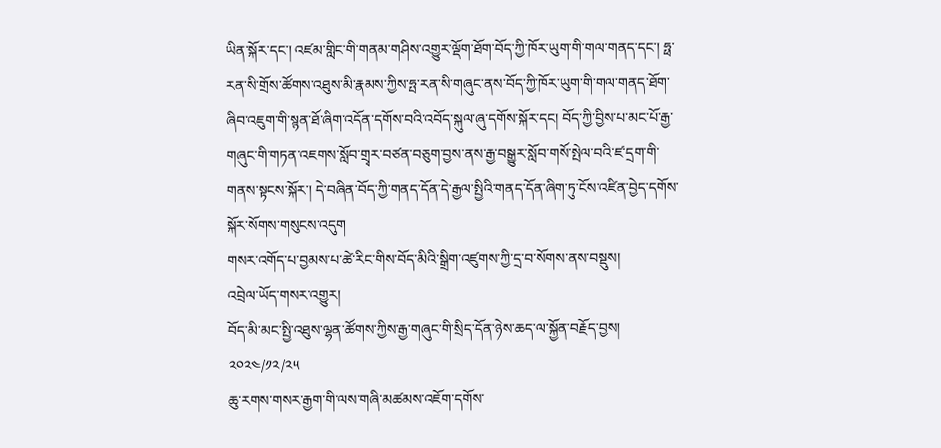ཡིན་སྐོར་དང་། འཛམ་གླིང་གི་གནམ་གཤིས་འགྱུར་ལྡོག་ཐོག་བོད་ཀྱི་ཁོར་ཡུག་གི་གལ་གནད་དང་། ཧྥ་རན་སི་གྲོས་ཚོགས་འཐུས་མི་རྣམས་ཀྱིས་ཧྤ་རན་སི་གཞུང་ནས་བོད་ཀྱི་ཁོར་ཡུག་གི་གལ་གནད་ཐོག་ཞིབ་འཇུག་གི་སྙན་ཐོ་ཞིག་འདོན་དགོས་བའི་འབོད་སྐུལ་ཞུ་དགོས་སྐོར་དང། བོད་ཀྱི་བྱིས་པ་མང་པོ་རྒྱ་གཞུང་གི་གཏན་འཇགས་སློབ་གྲྭར་བཙན་བཅུག་བྱས་ནས་རྒྱ་བསྒྱུར་སློབ་གསོ་སྤེལ་བའི་ཛ་དྲག་གི་གནས་སྟངས་སྐོར་། དེ་བཞིན་བོད་ཀྱི་གནད་དོན་དེ་རྒྱལ་སྤྱིའི་གནད་དོན་ཞིག་ཏུ་ངོས་འཛིན་བྱེད་དགོས་སྐོར་སོགས་གསུངས་འདུག
གསར་འགོད་པ་བྱམས་པ་ཚེ་རིང་གིས་བོད་མིའི་སྒྲིག་འཛུགས་ཀྱི་དྲ་བ་སོགས་ནས་བསྡུས།
འབྲེལ་ཡོད་གསར་འགྱུར།
བོད་མི་མང་སྤྱི་འཐུས་ལྷན་ཚོགས་ཀྱིས་རྒྱ་གཞུང་གི་སྲིད་དོན་ཉེས་ཆད་ལ་སྐྱོན་བརྗོད་བྱས།
༢༠༢༤/༡༢/༢༥
ཆུ་རགས་གསར་རྒྱག་གི་ལས་གཞི་མཚམས་འཇོག་དགོས་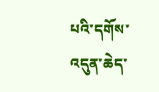པའི་དགོས་འདུན་ཆེད་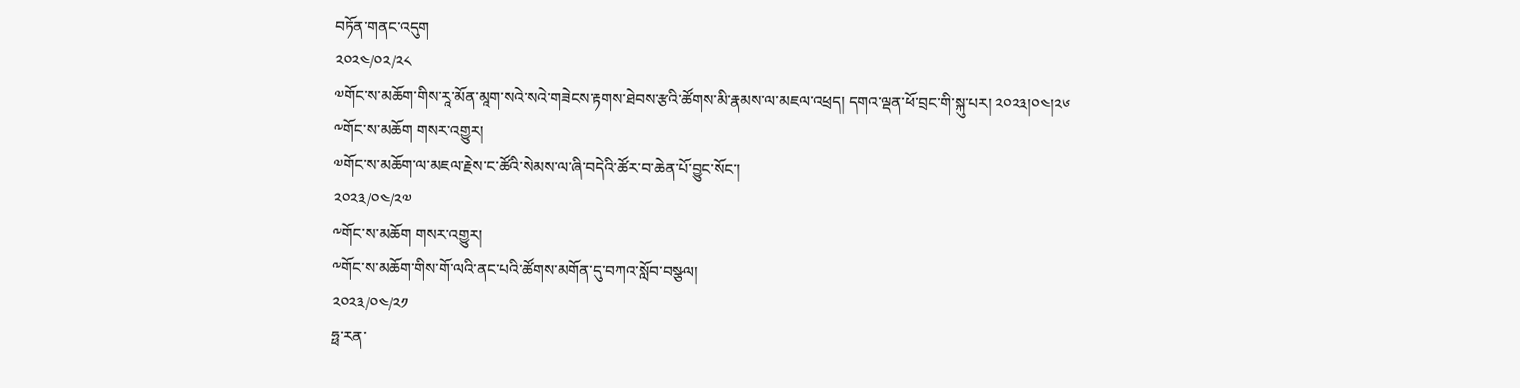བཏོན་གནང་འདུག
༢༠༢༤/༠༢/༢༨
༧གོང་ས་མཆོག་གིས་རཱ་མོན་མཱག་སའེ་སའེ་གཟེངས་རྟགས་ཐེབས་རྩའི་ཚོགས་མི་རྣམས་ལ་མཇལ་འཕྲད། དགའ་ལྡན་ཕོ་བྲང་གི་སྐུ་པར། ༢༠༢༣།༠༤།༢༦
༸གོང་ས་མཆོག གསར་འགྱུར།
༧གོང་ས་མཆོག་ལ་མཇལ་རྗེས་ང་ཚོའི་སེམས་ལ་ཞི་བདེའི་ཚོར་བ་ཆེན་པོ་བྱུང་སོང་།
༢༠༢༣/༠༤/༢༧
༸གོང་ས་མཆོག གསར་འགྱུར།
༸གོང་ས་མཆོག་གིས་གོ་ལའི་ནང་པའི་ཚོགས་མགོན་དུ་བཀའ་སློབ་བསྩལ།
༢༠༢༣/༠༤/༢༡
ཧྥ་རན་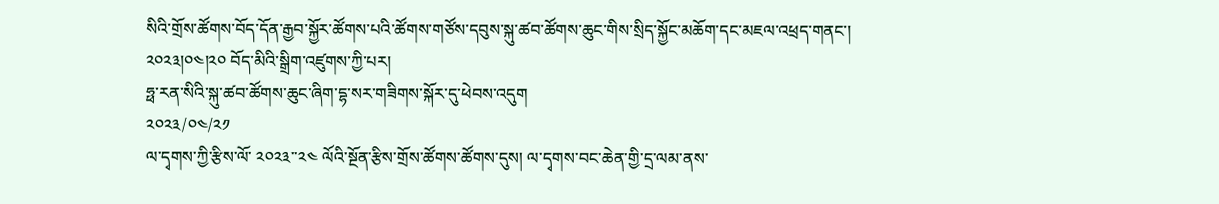སིའི་གྲོས་ཚོགས་བོད་དོན་རྒྱབ་སྐྱོར་ཚོགས་པའི་ཚོགས་གཙོས་དབུས་སྐུ་ཚབ་ཚོགས་ཆུང་གིས་སྲིད་སྐྱོང་མཆོག་དང་མཇལ་འཕྲད་གནང་། ༢༠༢༣།༠༤།༢༠ བོད་མིའི་སྒྲིག་འཛུགས་ཀྱི་པར།
ཧྥ་རན་སིའི་སྐུ་ཚབ་ཚོགས་ཆུང་ཞིག་དྷ་སར་གཟིགས་སྐོར་དུ་ཕེབས་འདུག
༢༠༢༣/༠༤/༢༡
ལ་དྭགས་ཀྱི་རྩིས་ལོ་ ༢༠༢༣་་༢༤ ལོའི་སྔོན་རྩིས་གྲོས་ཚོགས་ཚོགས་དུས། ལ་དྭགས་བང་ཆེན་གྱི་དྲ་ལམ་ནས་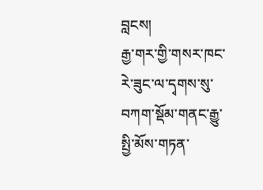བླངས།
རྒྱ་གར་གྱི་གསར་ཁང་རེ་ཟུང་ལ་དྭགས་སུ་བཀག་སྡོམ་གནང་རྒྱུ་སྤྱི་མོས་གཏན་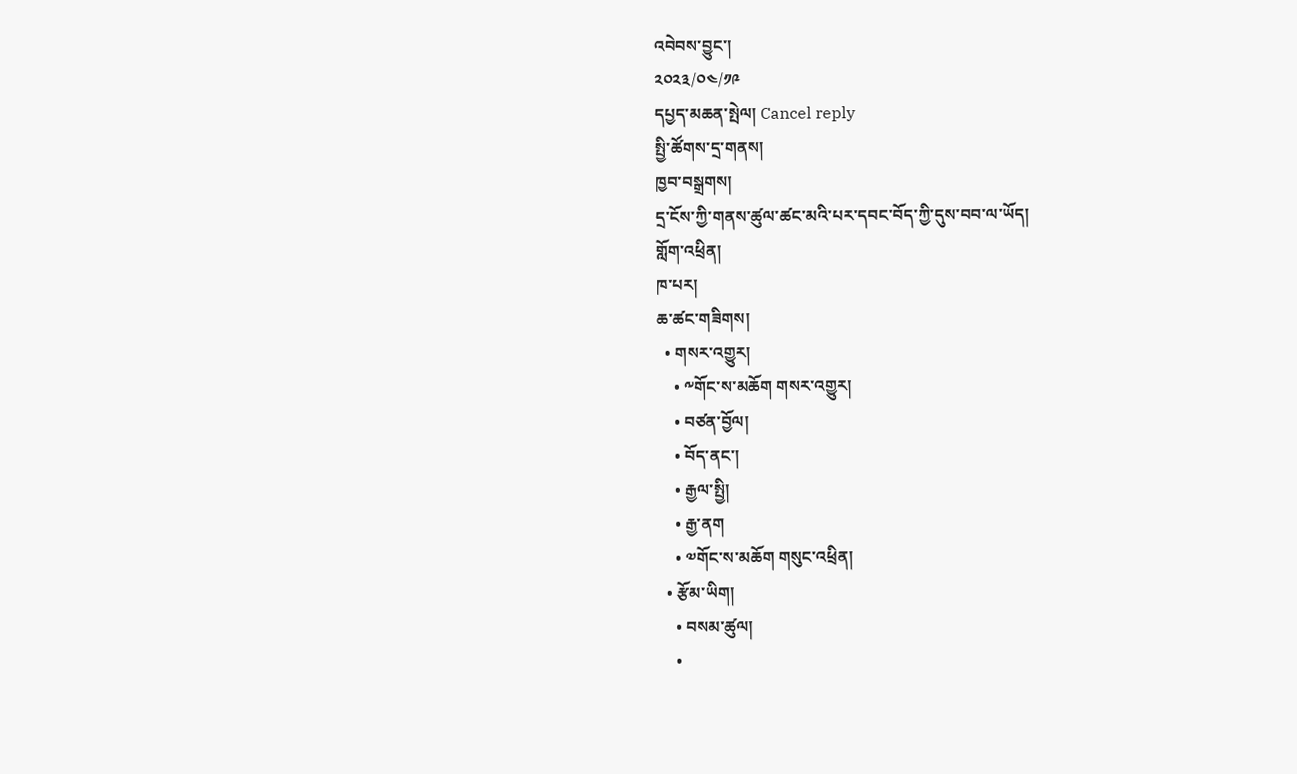འབེབས་བྱུང་།
༢༠༢༣/༠༤/༡༩
དཔྱད་མཆན་སྤེལ། Cancel reply
སྤྱི་ཚོགས་དྲ་གནས།
ཁྱབ་བསྒྲགས།
དྲ་ངོས་ཀྱི་གནས་ཚུལ་ཚང་མའི་པར་དབང་བོད་ཀྱི་དུས་བབ་ལ་ཡོད།
གློག་འཕྲིན།
ཁ་པར།
ཆ་ཚང་གཟིགས།
  • གསར་འགྱུར།
    • ༸གོང་ས་མཆོག གསར་འགྱུར།
    • བཙན་བྱོལ།
    • བོད་ནང་།
    • རྒྱལ་སྤྱི།
    • རྒྱ་ནག
    • ༧གོང་ས་མཆོག གསུང་འཕྲིན།
  • རྩོམ་ཡིག།
    • བསམ་ཚུལ།
    •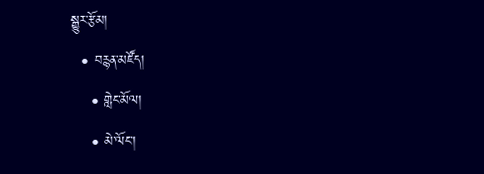སྒྱུར་རྩོམ།
  • བརྙན་མཛོད།
    • གླེང་མོལ།
    • མེ་ལོང་།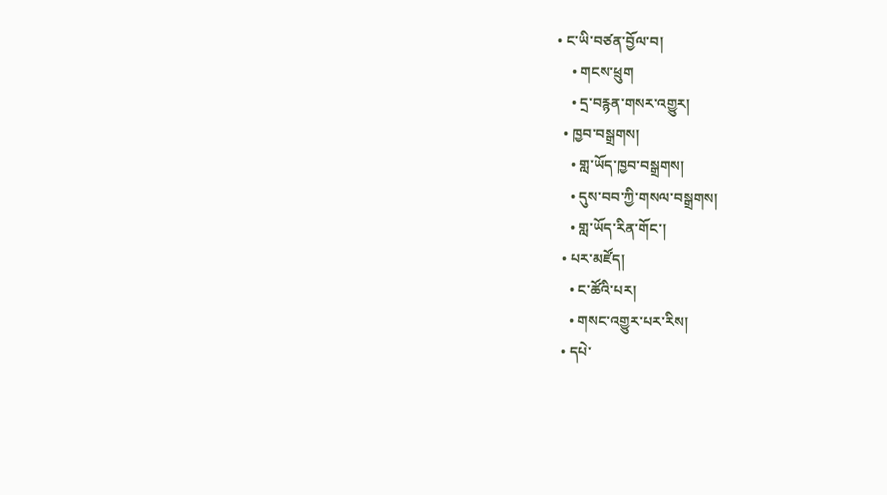• ང་ཡི་བཙན་བྱོལ་བ།
    • གངས་ཕྲུག
    • དྲ་བརྙན་གསར་འགྱུར།
  • ཁྱབ་བསྒྲགས།
    • གླ་ཡོད་ཁྱབ་བསྒྲགས།
    • དུས་བབ་ཀྱི་གསལ་བསྒྲགས།
    • གླ་ཡོད་རིན་གོང་།
  • པར་མཛོད།
    • ང་ཚོའི་པར།
    • གསང་འགྱུར་པར་རིས།
  • དཔེ་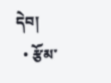དེབ།
  • རྩོམ་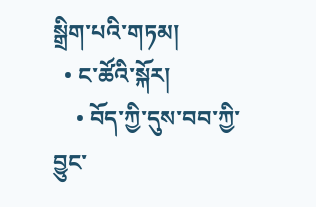སྒྲིག་པའི་གཏམ།
  • ང་ཚོའི་སྐོར།
    • བོད་ཀྱི་དུས་བབ་ཀྱི་བྱུང་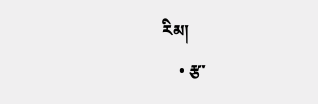རིམ།
    • རྩ་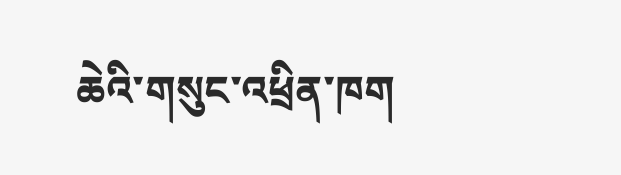ཆེའི་གསུང་འཕྲིན་ཁག